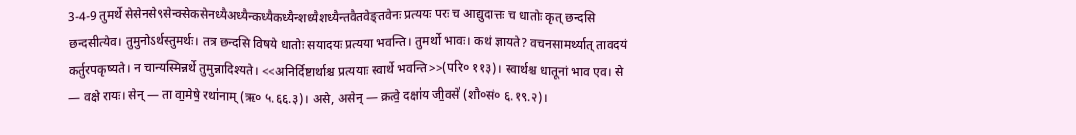3-4-9 तुमर्थे सेसेनसे९सेन्क्सेकसेनध्यैअध्यैन्कध्यैकध्यैन्शध्यैशध्यैन्तवैतवेङ्तवेनः प्रत्ययः परः च आद्युदात्तः च धातोः कृत् छन्दसि
छन्दसीत्येव। तुमुनोऽर्थस्तुमर्थः। तत्र छन्दसि विषये धातोः सयादयः प्रत्यया भवन्ति। तुमर्थो भावः। कथं ज्ञायते? वचनसामर्थ्यात् तावदयं कर्तुरपकृष्यते। न चान्यस्मिन्नर्थे तुमुन्नादिश्यते। <<अनिर्दिष्टार्थाश्च प्रत्ययाः स्वार्थे भवन्ति>>(परि० ११३)। स्वार्थश्च धातूनां भाव एव। से — वक्षे रायः। सेन् — ता वा॒मेषे॒ रथा॑नाम् (ऋ० ५.६६.३)। असे, असेन् — क्रत्वे॒ दक्षा॑य जी॒वसे॑ (शौ०सं० ६.१९.२)।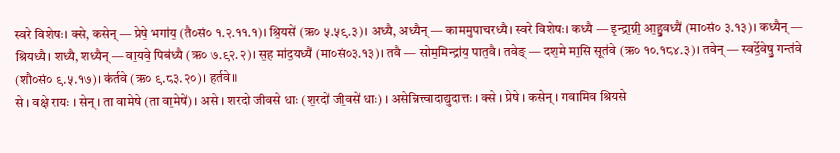स्वरे विशेषः। क्से, कसेन् — प्रेषे॒ भगा॑य॒ (तै०सं० १.२.११.१)। श्रि॒यसे॑ (ऋ० ५.५९.३)। अध्यै, अध्यैन् — काममुपाचरध्यै। स्वरे विशेषः। कध्यै — इ॒न्द्रा॒ग्नी॒ आ॒हु॒वध्यै॑ (मा०सं० ३.१३)। कध्यैन् — श्रियध्यै। शध्यै, शध्यैन् — वा॒यवे॒ पिब॑ध्यै (ऋ० ७.९२.२)। स॒ह मा॑द॒यध्यै॑ (मा०सं०३.१३)। तवै — सोम॒मिन्द्रा॑य॒ पात॒वै। तवेङ् — दश॒मे मा॒सि सूत॑वे (ऋ० १०.१८४.३)। तवेन् — स्वर्दे॒वेषु॒ गन्त॑वे (शौ०सं० ९.५.१७)। क॑र्तवे (ऋ० ९.८३.२०)। हर्तवे॥
से । वक्षे रायः । सेन् । ता वामेषे (ता वा॒मेषे॑) । असे । शरदो जीवसे धाः (श॒रदो॑ जी॒वसे॑ धाः) । असेन्नित्त्वादाद्युदात्तः । क्से । प्रेषे । कसेन् । गवामिव श्रियसे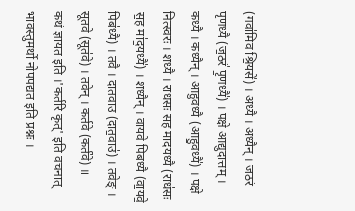(गवा॑मिव श्रि॒यसे॑) । अध्यै । अध्यैन् । जठरं पृणध्यै (ज॒ठरं॑ पृ॒णध्यै॑) । पक्षे आद्युदात्तम् । कध्यै । कध्यैन् । आहुवध्यै (आहु॒वध्यै॑) । पक्षे नित्स्वरः । शध्यै । राधसः सह मादयध्यै (राध॑सः स॒ह मा॑द॒यध्यै॑) । शध्यैन् । वायवे पिबध्यै (वा॒यवे॒ पिब॑ध्यै) । तवै । दातवाउ (दात॒वाउ॑) । तवेङ् । सूतवे (सूत॑वे) । तवेन् । कर्तवे (कर्त॑वे) ॥
कथं ज्ञायत इति ।'कर्तरि कृत्' इति वचनात् भावस्तुमर्थो नोपपद्यत इति प्रश्नः ।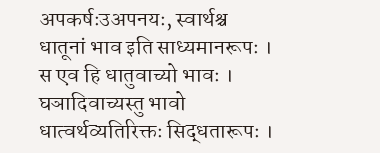अपकर्षःउअपनयः, स्वार्थश्च धातूनां भाव इति साध्यमानरूपः । स एव हि धातुवाच्यो भावः । घञादिवाच्यस्तु भावो धात्वर्थव्यतिरिक्तः सिद्धतारूपः ।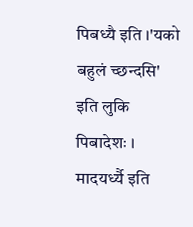पिबध्यै इति ।'यको बहुलं च्छन्दसि' इति लुकि पिबादेशः । मादयर्ध्यै इति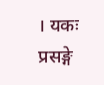। यकः प्रसङ्गे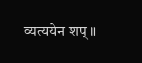व्यत्ययेन शप् ॥